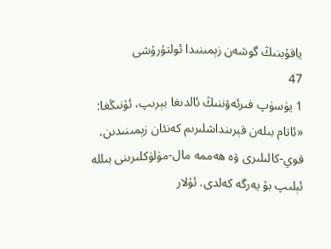ياقۇبنىڭ گوشەن زېمىنىدا ئولتۇرۇشى
47
1 يۈسۈپ فىرئەۋننىڭ ئالدىغا بېرىپ، ئۇنىڭغا: «ئاتام بىلەن قېرىنداشلىرىم كەنئان زېمىنىدىن، قوي-كالىلىرى ۋە ھەممە مال-مۈلۈكلىرىنى بىللە ئېلىپ بۇ يەرگە كەلدى. ئۇلار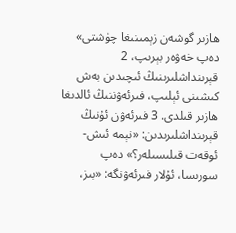ھازىر گوشەن زېمىنىغا چۈشتى» دەپ خەۋەر بېرىپ، 2 قېرىنداشلىرىنىڭ ئىچىدىن بەش كىشىنى ئېلىپ، فىرئەۋننىڭ ئالدىغا ھازىر قىلدى. 3 فىرئەۋن ئۇنىڭ قېرىنداشلىرىدىن: «نېمە ئىش-ئوقەت قىلىسىلەر؟» دەپ سورىسا، ئۇلار فىرئەۋنگە: «بىز،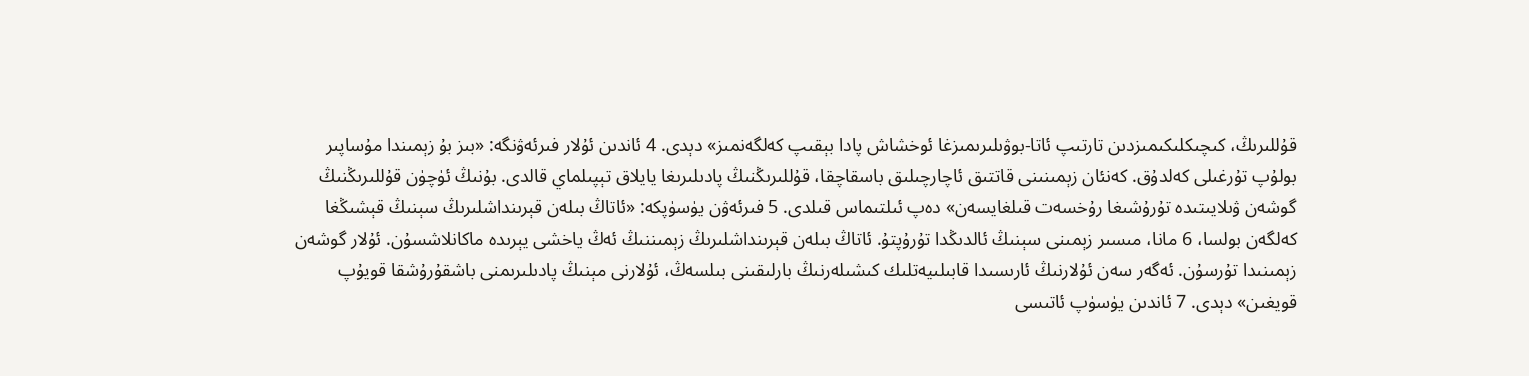قۇللىرىڭ، كىچىكلىكىمىزدىن تارتىپ ئاتا-بوۋىلىرىمىزغا ئوخشاش پادا بېقىپ كەلگەنمىز» دېدى. 4 ئاندىن ئۇلار فىرئەۋنگە: «بىز بۇ زېمىندا مۇساپىر بولۇپ تۇرغىلى كەلدۇق. كەنئان زېمىنىنى قاتتىق ئاچارچىلىق باسقاچقا، قۇللىرىڭنىڭ پادىلىرىغا يايلاق تېپىلماي قالدى. بۇنىڭ ئۈچۈن قۇللىرىڭنىڭ گوشەن ۋىلايىتىدە تۇرۇشىغا رۇخسەت قىلغايسەن» دەپ ئىلتىماس قىلدى. 5 فىرئەۋن يۈسۈپكە: «ئاتاڭ بىلەن قېرىنداشلىرىڭ سېنىڭ قېشىڭغا كەلگەن بولسا، 6 مانا، مىسىر زېمىنى سېنىڭ ئالدىڭدا تۇرۇپتۇ. ئاتاڭ بىلەن قېرىنداشلىرىڭ زېمىننىڭ ئەڭ ياخشى يېرىدە ماكانلاشسۇن. ئۇلار گوشەن زېمىنىدا تۇرسۇن. ئەگەر سەن ئۇلارنىڭ ئارىسىدا قابىلىيەتلىك كىشىلەرنىڭ بارلىقىنى بىلسەڭ، ئۇلارنى مېنىڭ پادىلىرىمنى باشقۇرۇشقا قويۇپ قويغىن» دېدى. 7 ئاندىن يۈسۈپ ئاتىسى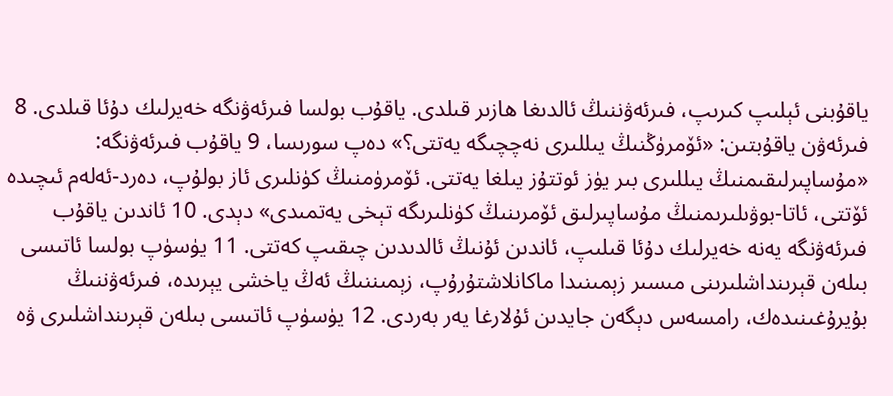ياقۇبنى ئېلىپ كىرىپ، فىرئەۋننىڭ ئالدىغا ھازىر قىلدى. ياقۇب بولسا فىرئەۋنگە خەيرلىك دۇئا قىلدى. 8 فىرئەۋن ياقۇبتىن: «ئۆمرۈڭنىڭ يىللىرى نەچچىگە يەتتى؟» دەپ سورىسا، 9 ياقۇب فىرئەۋنگە: «مۇساپىرلىقىمنىڭ يىللىرى بىر يۈز ئوتتۇز يىلغا يەتتى. ئۆمرۈمنىڭ كۈنلىرى ئاز بولۇپ، دەرد-ئەلەم ئىچىدە ئۆتتى، ئاتا-بوۋىلىرىمنىڭ مۇساپىرلىق ئۆمرىنىڭ كۈنلىرىگە تېخى يەتمىدى» دېدى. 10 ئاندىن ياقۇب فىرئەۋنگە يەنە خەيرلىك دۇئا قىلىپ، ئاندىن ئۇنىڭ ئالدىدىن چىقىپ كەتتى. 11 يۈسۈپ بولسا ئاتىسى بىلەن قېرىنداشلىرىنى مىسىر زېمىنىدا ماكانلاشتۇرۇپ، زېمىننىڭ ئەڭ ياخشى يېرىدە، فىرئەۋننىڭ بۇيرۇغىنىدەك، رامسەس دېگەن جايدىن ئۇلارغا يەر بەردى. 12 يۈسۈپ ئاتىسى بىلەن قېرىنداشلىرى ۋە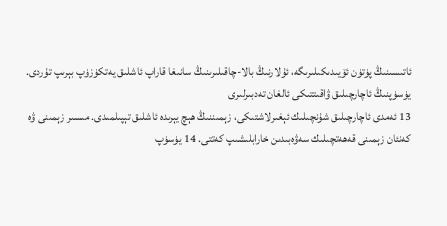ئاتىسىنىڭ پۈتۈن ئۆيىدىكىلىرىگە، ئۇلارنىڭ بالا-چاقىلىرىنىڭ سانىغا قاراپ ئاشلىق يەتكۈزۈپ بېرىپ تۇردى.
يۈسۈپنىڭ ئاچارچىلىق ۋاقىتتىكى ئالغان تەدبىرلىرى
13 ئەمدى ئاچارچىلىق شۇنچىلىك ئېغىرلاشتىكى، زېمىننىڭ ھېچ يېرىدە ئاشلىق تېپىلمىدى. مىسىر زېمىنى ۋە كەنئان زېمىنى قەھەتچىلىك سەۋەبىدىن خارابلىشىپ كەتتى. 14 يۈسۈپ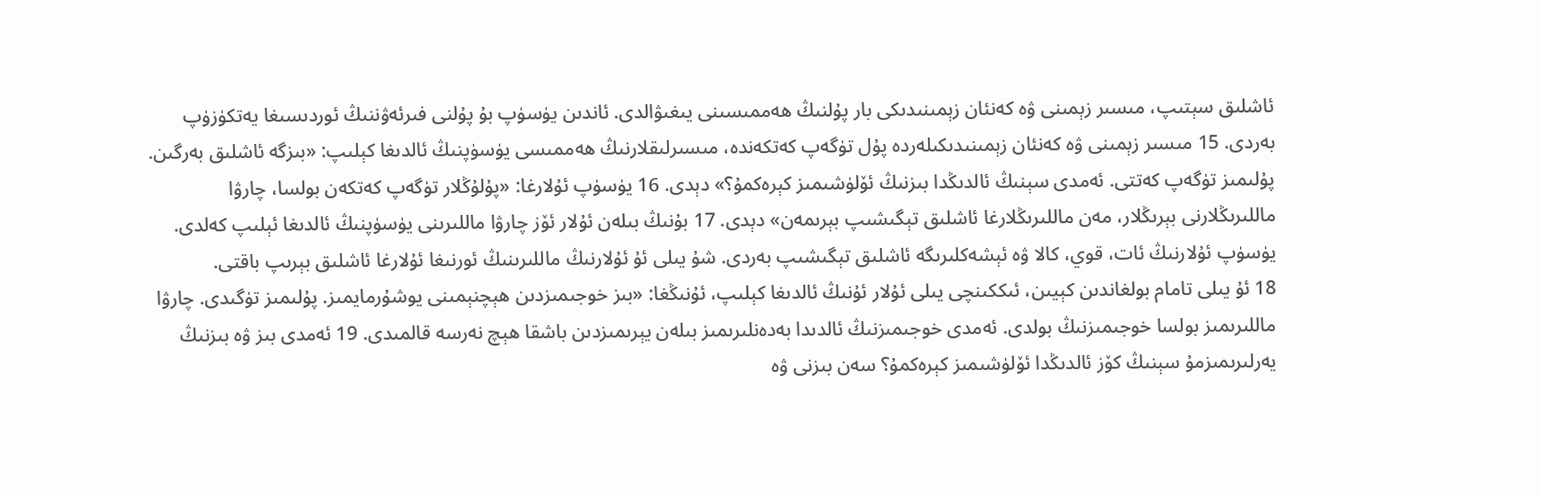ئاشلىق سېتىپ، مىسىر زېمىنى ۋە كەنئان زېمىنىدىكى بار پۇلنىڭ ھەممىسىنى يىغىۋالدى. ئاندىن يۈسۈپ بۇ پۇلنى فىرئەۋننىڭ ئوردىسىغا يەتكۈزۈپ بەردى. 15 مىسىر زېمىنى ۋە كەنئان زېمىنىدىكىلەردە پۇل تۈگەپ كەتكەندە، مىسىرلىقلارنىڭ ھەممىسى يۈسۈپنىڭ ئالدىغا كېلىپ: «بىزگە ئاشلىق بەرگىن. پۇلىمىز تۈگەپ كەتتى. ئەمدى سېنىڭ ئالدىڭدا بىزنىڭ ئۆلۈشىمىز كېرەكمۇ؟» دېدى. 16 يۈسۈپ ئۇلارغا: «پۇلۇڭلار تۈگەپ كەتكەن بولسا، چارۋا ماللىرىڭلارنى بېرىڭلار، مەن ماللىرىڭلارغا ئاشلىق تېگىشىپ بېرىمەن» دېدى. 17 بۇنىڭ بىلەن ئۇلار ئۆز چارۋا ماللىرىنى يۈسۈپنىڭ ئالدىغا ئېلىپ كەلدى. يۈسۈپ ئۇلارنىڭ ئات، قوي، كالا ۋە ئېشەكلىرىگە ئاشلىق تېگىشىپ بەردى. شۇ يىلى ئۇ ئۇلارنىڭ ماللىرىنىڭ ئورنىغا ئۇلارغا ئاشلىق بېرىپ باقتى.
18 ئۇ يىلى تامام بولغاندىن كېيىن، ئىككىنچى يىلى ئۇلار ئۇنىڭ ئالدىغا كېلىپ، ئۇنىڭغا: «بىز خوجىمىزدىن ھېچنېمىنى يوشۇرمايمىز. پۇلىمىز تۈگىدى. چارۋا ماللىرىمىز بولسا خوجىمىزنىڭ بولدى. ئەمدى خوجىمىزنىڭ ئالدىدا بەدەنلىرىمىز بىلەن يېرىمىزدىن باشقا ھېچ نەرسە قالمىدى. 19 ئەمدى بىز ۋە بىزنىڭ يەرلىرىمىزمۇ سېنىڭ كۆز ئالدىڭدا ئۆلۈشىمىز كېرەكمۇ؟ سەن بىزنى ۋە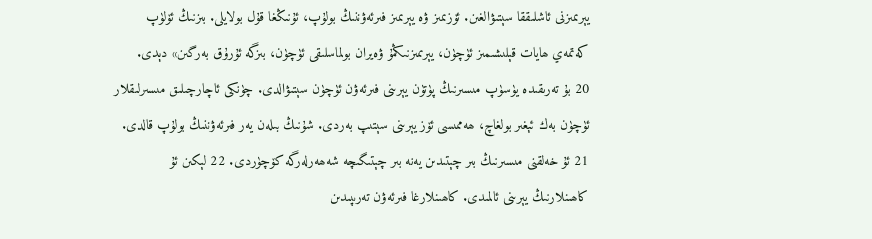يېرىمىزنى ئاشلىققا سېتىۋالغىن. ئۆزىمىز ۋە يېرىمىز فىرئەۋننىڭ بولۇپ، ئۇنىڭغا قۇل بولايلى. بىزنىڭ ئۆلۈپ كەتمەي ھايات قېلىشىمىز ئۈچۈن، يېرىمىزنىڭمۇ ۋەيران بولماسلىقى ئۈچۈن، بىزگە ئۇرۇق بەرگىن» دېدى.
20 بۇ تەرىقىدە يۈسۈپ مىسىرنىڭ پۈتۈن يېرىنى فىرئەۋن ئۈچۈن سېتىۋالدى. چۈنكى ئاچارچىلىق مىسىرلىقلار ئۈچۈن بەك ئېغىر بولغاچ، ھەممىسى ئۆز يېرىنى سېتىپ بەردى. شۇنىڭ بىلەن يەر فىرئەۋننىڭ بولۇپ قالدى. 21 ئۇ خەلقنى مىسىرنىڭ بىر چېتىدىن يەنە بىر چېتىگىچە شەھەرلەرگە كۆچۈردى. 22 لېكىن ئۇ كاھىنلارنىڭ يېرىنى ئالمىدى. كاھىنلارغا فىرئەۋن تەرىپىدىن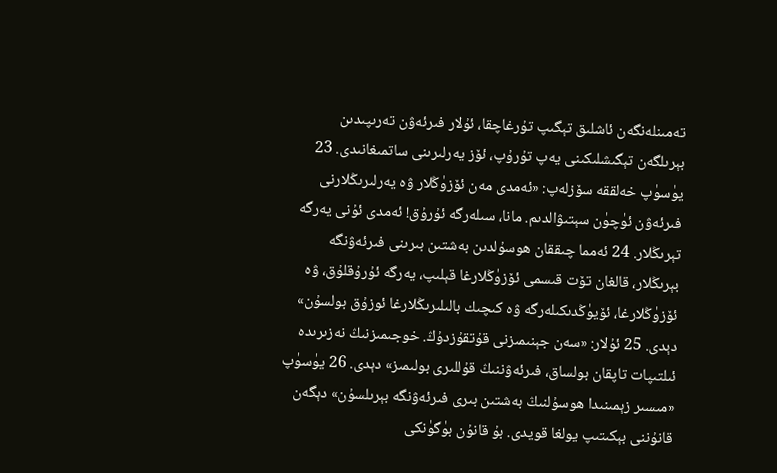تەمىنلەنگەن ئاشلىق تېگىپ تۇرغاچقا، ئۇلار فىرئەۋن تەرىپىدىن بېرىلگەن تېگىشلىكىنى يەپ تۇرۇپ، ئۆز يەرلىرىنى ساتمىغانىدى. 23 يۈسۈپ خەلققە سۆزلەپ: «ئەمدى مەن ئۆزۈڭلار ۋە يەرلىرىڭلارنى فىرئەۋن ئۈچۈن سېتىۋالدىم. مانا، سىلەرگە ئۇرۇق! ئەمدى ئۇنى يەرگە تېرىڭلار. 24 ئەمما چىققان ھوسۇلدىن بەشتىن بىرىنى فىرئەۋنگە بېرىڭلار، قالغان تۆت قىسمى ئۆزۈڭلارغا قېلىپ، يەرگە ئۇرۇقلۇق، ۋە ئۆزۈڭلارغا، ئۆيۈڭدىكىلەرگە ۋە كىچىك بالىلىرىڭلارغا ئوزۇق بولسۇن» دېدى. 25 ئۇلار: «سەن جېنىمىزنى قۇتقۇزدۇڭ. خوجىمىزنىڭ نەزىرىدە ئىلتىپات تاپقان بولساق، فىرئەۋننىڭ قۇللىرى بولىمىز» دېدى. 26 يۈسۈپ «مىسىر زېمىنىدا ھوسۇلنىڭ بەشتىن بىرى فىرئەۋنگە بېرىلسۇن» دېگەن قانۇننى بېكىتىپ يولغا قويدى. بۇ قانۇن بۈگۈنكى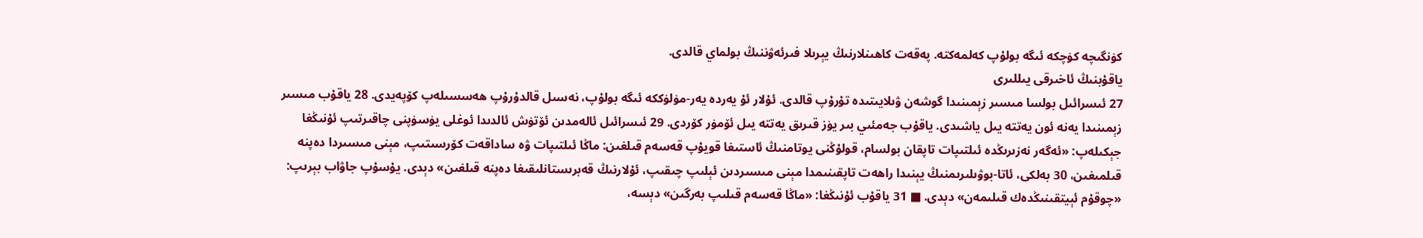كۈنگىچە كۈچكە ئىگە بولۇپ كەلمەكتە. پەقەت كاھىنلارنىڭ يېرىلا فىرئەۋننىڭ بولماي قالدى.
ياقۇبنىڭ ئاخىرقى يىللىرى
27 ئىسرائىل بولسا مىسىر زېمىنىدا گوشەن ۋىلايىتىدە تۇرۇپ قالدى. ئۇلار ئۇ يەردە يەر-مۈلۈككە ئىگە بولۇپ، نەسىل قالدۇرۇپ ھەسسىلەپ كۆپەيدى. 28 ياقۇب مىسىر زېمىنىدا يەنە ئون يەتتە يىل ياشىدى. ياقۇب جەمئىي بىر يۈز قىرىق يەتتە يىل ئۆمۈر كۆردى. 29 ئىسرائىل ئالەمدىن ئۆتۈش ئالدىدا ئوغلى يۈسۈپنى چاقىرتىپ ئۇنىڭغا جېكىلەپ: «ئەگەر نەزىرىڭدە ئىلتىپات تاپقان بولسام، قولۇڭنى يوتامنىڭ ئاستىغا قويۇپ قەسەم قىلغىن: ماڭا ئىلتىپات ۋە ساداقەت كۆرسىتىپ، مېنى مىسىردا دەپنە قىلمىغىن، 30 بەلكى، ئاتا-بوۋىلىرىمنىڭ يېنىدا راھەت تاپقىنىمدا مېنى مىسىردىن ئېلىپ چىقىپ، ئۇلارنىڭ قەبرىستانلىقىغا دەپنە قىلغىن» دېدى. يۇسۇپ جاۋاب بېرىپ: «چوقۇم ئېيتقىنىڭدەك قىلىمەن» دېدى. ■ 31 ياقۇب ئۇنىڭغا: «ماڭا قەسەم قىلىپ بەرگىن» دېسە،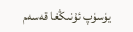يۈسۈپ ئۇنىڭغا قەسەم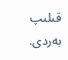قىلىپ بەردى.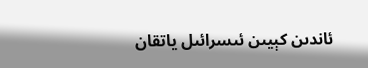ئاندىن كېيىن ئىسرائىل ياتقان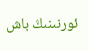ئورنىنىڭ باش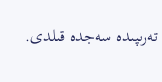تەرىپىدە سەجدە قىلدى.